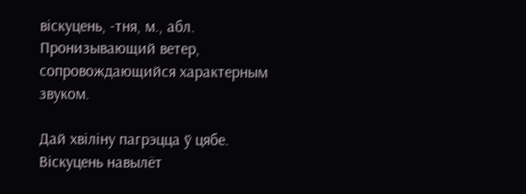віскуцень, -тня, м., абл. Пронизывающий ветер, сопровождающийся характерным звуком.

Дай хвіліну пагрэцца ў цябе. Віскуцень навылёт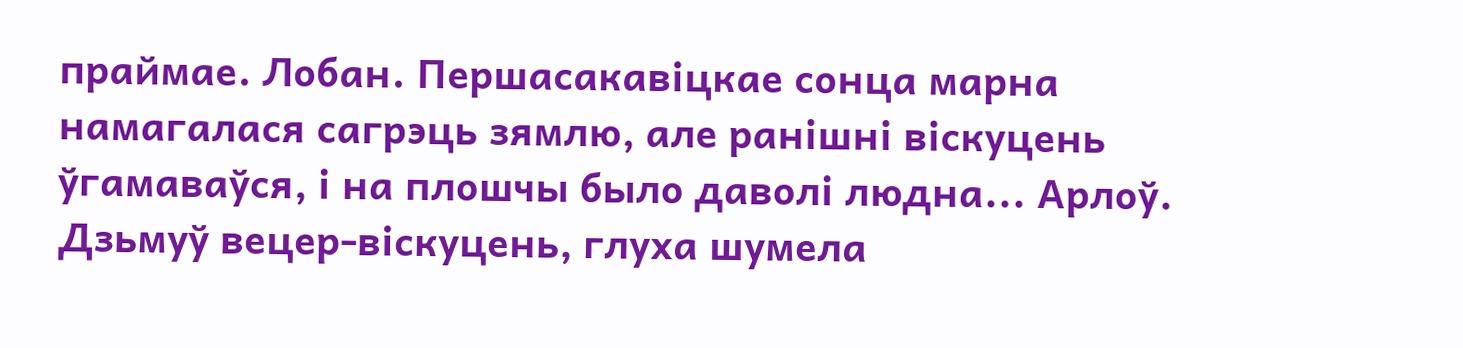праймае. Лобан. Першасакавіцкае сонца марна намагалася сагрэць зямлю, але ранішні віскуцень ўгамаваўся, і на плошчы было даволі людна... Арлоў. Дзьмуў вецер-віскуцень, глуха шумела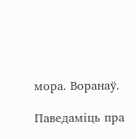мора. Воранаў.

Паведаміць пра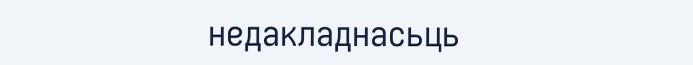недакладнасьць